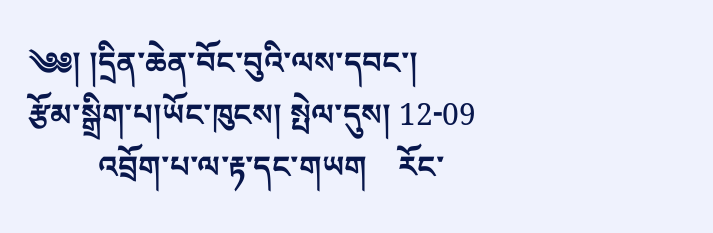༄༅། །དྲིན་ཆེན་བོང་བུའི་ལས་དབང་།
རྩོམ་སྒྲིག་པ།ཡོང་ཁུངས། སྤེལ་དུས། 12-09
         འབྲོག་པ་ལ་རྟ་དང་གཡག    རོང་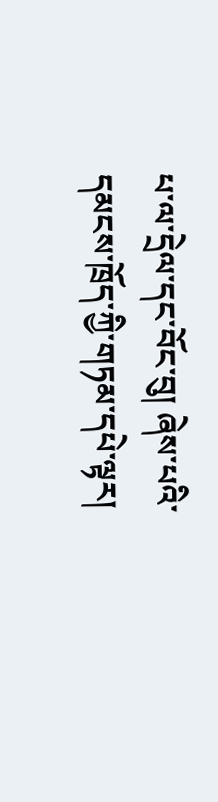པ་ལ་དྲེལ་དང་བོང་བུ། ཞེས་པའི་དམངས་ཁྲོད་ཀྱི་གཏམ་དཔེ་ལྟར།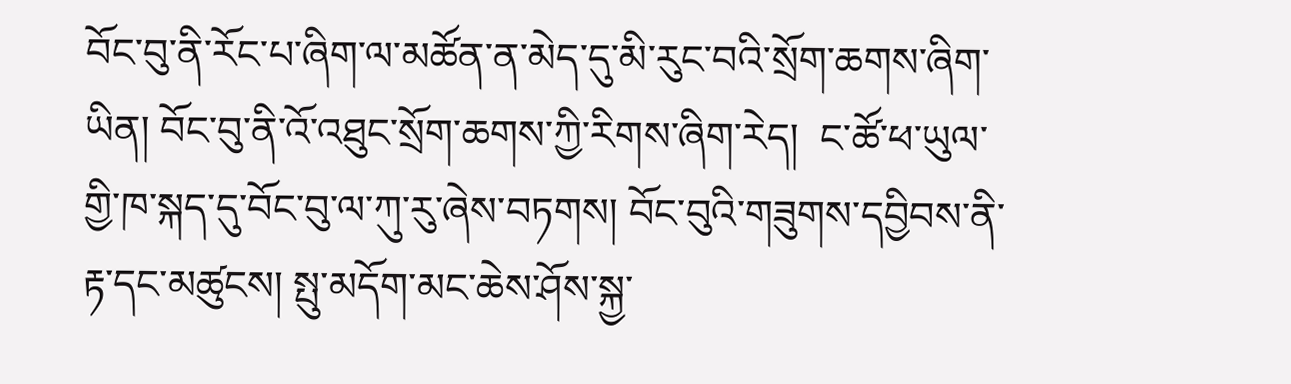བོང་བུ་ནི་རོང་པ་ཞིག་ལ་མཚོན་ན་མེད་དུ་མི་རུང་བའི་སྲོག་ཆགས་ཞིག་ཡིན། བོང་བུ་ནི་འོ་འཐུང་སྲོག་ཆགས་ཀྱི་རིགས་ཞིག་རེད།  ང་ཚོ་ཕ་ཡུལ་གྱི་ཁ་སྐད་དུ་བོང་བུ་ལ་ཀུ་རུ་ཞེས་བཏགས། བོང་བུའི་གཟུགས་དབྱིབས་ནི་རྟ་དང་མཚུངས། སྤུ་མདོག་མང་ཆེས་ཤོས་སྐྱ་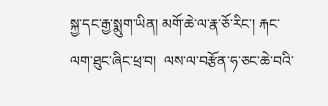སྐྱ་དང་རྒྱ་སྨུག་ཡིན། མགོ་ཆེ་ལ་རྣ་ཅོ་རིང་། རྐང་ལག་ཐུང་ཞིང་ཕྲ་བ།  ལས་ལ་བརྩོན་ཧ་ཅང་ཆེ་བའི་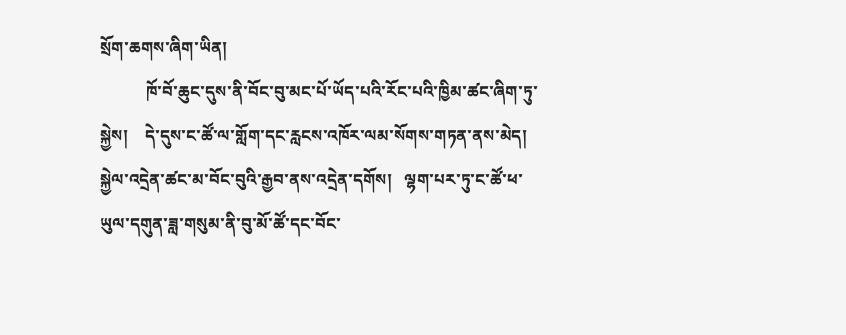སྲོག་ཆགས་ཞིག་ཡིན།
           ཁོ་བོ་ཆུང་དུས་ནི་བོང་བུ་མང་པོ་ཡོད་པའི་རོང་པའི་ཁྱིམ་ཚང་ཞིག་ཏུ་སྐྱེས།    དེ་དུས་ང་ཚོ་ལ་གློག་དང་རླངས་འཁོར་ལམ་སོགས་གཏན་ནས་མེད།  སྐྱེལ་འདྲེན་ཚང་མ་བོང་བུའི་རྒྱབ་ནས་འདྲེན་དགོས།   ལྷག་པར་ཏུ་ང་ཚོ་ཕ་ཡུལ་དགུན་ཟླ་གསུམ་ནི་བུ་མོ་ཚོ་དང་བོང་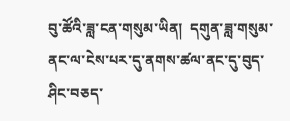བུ་ཚོའི་ཟླ་ངན་གསུམ་ཡིན།  དགུན་ཟླ་གསུམ་ནང་ལ་ངེས་པར་དུ་ནགས་ཚལ་ནང་དུ་བུད་ཤིང་བཅད་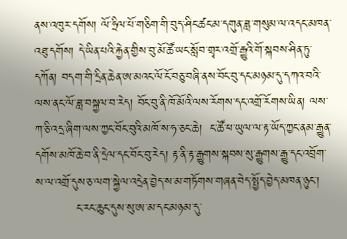ནས་འཁུར་དགོས། ལོ་ཧྲིལ་པོ་གཅིག་གི་བུད་ཤིང་ཚང་མ་དགུན་ཟླ་གསུམ་ལ་འདང་མཁན་འཐུ་དགོས། དེ་ཡིན་པའི་རྐྱེན་གྱིས་བུ་མོ་ཚོ་ཡང་སློབ་གྲྭར་འགྲོ་རྒྱུའི་གོ་སྐབས་ཤིན་ཏུ་དཀོན། བདག་གི་དྲིན་ཆེན་ཨ་མའང་ལོ་ངོ་བཅུ་བཞི་ནས་བོང་བུ་དང་མཉམ་དུ་དཀའ་བའི་ལས་ནང་ལོ་ཟླ་བསྐྱལ་བ་རེད། བོང་བུ་ནི་ཁོ་མོའི་ལས་རོགས་དང་འགྲོ་རོགས་ཡིན། ལས་ཀ་ཅི་འདྲ་ཞིག་ལས་ཀྱང་བོང་བུའི་མཁོ་ས་ཧ་ཅང་ཆེ།  ང་ཚོ་ཕ་ཡུལ་ལ་རྟ་ཡོད་ཀྱང་ནམ་རྒྱུན་དགོས་མཁོ་ཆེ་བ་ནི་དྲེལ་དང་བོང་བུ་རེད། རྟ་ནི་རྟ་རྒྱུགས་སྐབས་སུ་རྒྱུགས་རྒྱུ་དང་འབྲོག་ས་ལ་འགྲོ་དུས་ཅ་ལག་སྐྱེལ་འདྲེན་བྱེད་ས་མ་གཏོགས་གཞན་བེད་སྤྱོད་བྱེད་མཁན་ཉུང་།
          ང་རང་ཆུང་དུས་སུ་ཨ་མ་དང་མཉམ་དུ་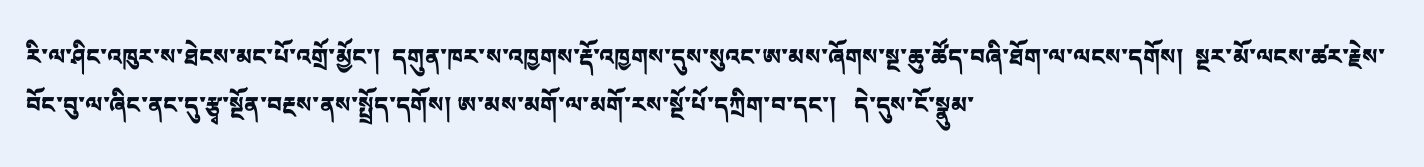རི་ལ་ཤིང་འཁུར་ས་ཐེངས་མང་པོ་འགྲོ་མྱོང་།  དགུན་ཁར་ས་འཁྱགས་རྡོ་འཁྱགས་དུས་སུའང་ཨ་མས་ཞོགས་སྔ་ཆུ་ཚོད་བཞི་ཐོག་ལ་ལངས་དགོས།  སྔར་མོ་ལངས་ཚར་རྗེས་བོང་བུ་ལ་ཞིང་ནང་དུ་རྩྭ་སྔོན་བརྔས་ནས་སྤྲོད་དགོས། ཨ་མས་མགོ་ལ་མགོ་རས་སྔོ་པོ་དཀྲིག་བ་དང་།   དེ་དུས་ངོ་སྣུམ་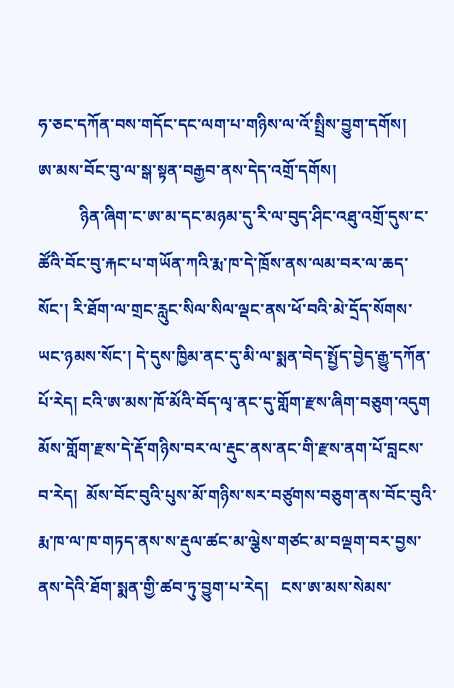ཧ་ཅང་དཀོན་བས་གདོང་དང་ལག་པ་གཉིས་ལ་འོ་སྤྲིས་བྱུག་དགོས།   ཨ་མས་བོང་བུ་ལ་སྒ་སྟན་བརྒྱབ་ནས་དེད་འགྲོ་དགོས།
          ཉིན་ཞིག་ང་ཨ་མ་དང་མཉམ་དུ་རི་ལ་བུད་ཤིང་འཐུ་འགྲོ་དུས་ང་ཚོའི་བོང་བུ་རྐང་པ་གཡོན་ཀའི་རྨ་ཁ་དེ་ཁྲོས་ནས་ལམ་བར་ལ་ཆད་སོང་། རི་ཐོག་ལ་གྲང་རླུང་སིལ་སིལ་ལྡང་ནས་ཕོ་བའི་མེ་དྲོད་སོགས་ཡང་ཉམས་སོང་། དེ་དུས་ཁྱིམ་ནང་དུ་མི་ལ་སྨན་བེད་སྤྱོད་བྱེད་རྒྱུ་དཀོན་པོ་རེད། ངའི་ཨ་མས་ཁོ་མོའི་བོད་ལྭ་ནང་དུ་གློག་རྫས་ཞིག་བཅུག་འདུག     མོས་གློག་རྫས་དེ་རྡོ་གཉིས་བར་ལ་རྡུང་ནས་ནང་གི་རྫས་ནག་པོ་བླངས་བ་རེད།  མོས་བོང་བུའི་པུས་མོ་གཉིས་སར་བཙུགས་བཅུག་ནས་བོང་བུའི་རྨ་ཁ་ལ་ཁ་གཏད་ནས་ས་རྡུལ་ཚང་མ་ལྕེས་གཙང་མ་བལྡག་བར་བྱས་ནས་དེའི་ཐོག་སྨན་གྱི་ཚབ་ཏུ་བྱུག་པ་རེད།   ངས་ཨ་མས་སེམས་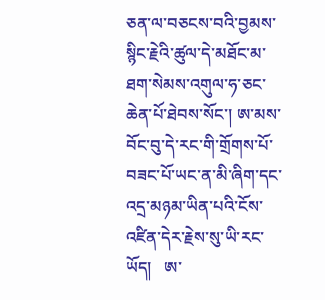ཅན་ལ་བཅངས་བའི་བྱམས་སྙིང་རྗེའི་ཚུལ་དེ་མཐོང་མ་ཐག་སེམས་འགུལ་ཧ་ཅང་ཆེན་པོ་ཐེབས་སོང་། ཨ་མས་བོང་བུ་དེ་རང་གི་གྲོགས་པོ་བཟང་པོ་ཡང་ན་མི་ཞིག་དང་འདྲ་མཉམ་ཡིན་པའི་ངོས་འཛིན་དེར་རྗེས་སུ་ཡི་རང་ཡོད།   ཨ་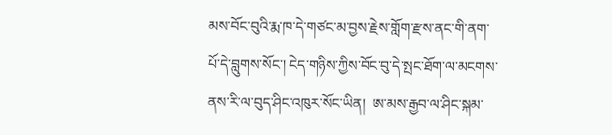མས་བོང་བུའི་རྨ་ཁ་དེ་གཙང་མ་བྱས་རྗེས་གློག་རྫས་ནང་གི་ནག་པོ་དེ་བླུགས་སོང་། ངེད་གཉིས་ཀྱིས་བོང་བུ་དེ་སྤང་ཐོག་ལ་མངགས་ནས་རི་ལ་བུད་ཤིང་འཁུར་སོང་ཡིན།  ཨ་མས་རྒྱབ་ལ་ཤིང་སྐམ་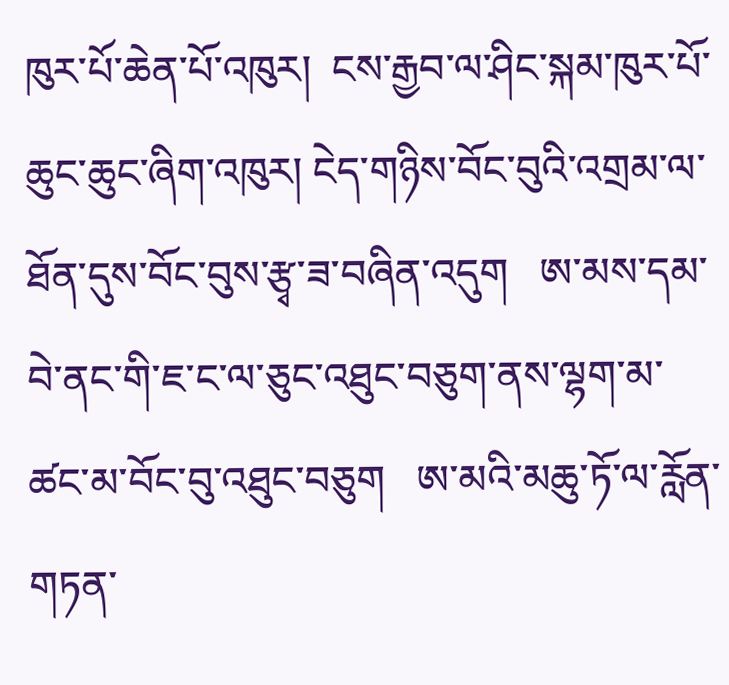ཁུར་པོ་ཆེན་པོ་འཁུར།  ངས་རྒྱབ་ལ་ཤིང་སྐམ་ཁུར་པོ་ཆུང་ཆུང་ཞིག་འཁུར། ངེད་གཉིས་བོང་བུའི་འགྲམ་ལ་ཐོན་དུས་བོང་བུས་རྩྭ་ཟ་བཞིན་འདུག   ཨ་མས་དམ་བེ་ནང་གི་ཇ་ང་ལ་ཅུང་འཐུང་བཅུག་ནས་ལྷག་མ་ཚང་མ་བོང་བུ་འཐུང་བཅུག   ཨ་མའི་མཆུ་ཏོ་ལ་རློན་གཏན་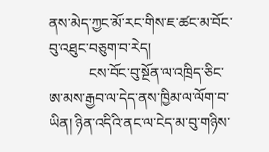ནས་མེད་ཀྱང་མོ་རང་གིས་ཇ་ཚང་མ་བོང་བུ་འཐུང་བཅུག་བ་རེད།
           ངས་བོང་བུ་སྔོན་ལ་འཁྲིད་ཅིང་ཨ་མས་རྒྱབ་ལ་དེད་ནས་ཁྱིམ་ལ་ལོག་བ་ཡིན། ཉིན་འདིའི་ནང་ལ་ངེད་མ་བུ་གཉིས་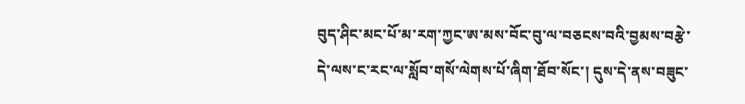བུད་ཤིང་མང་པོ་མ་རག་ཀྱང་ཨ་མས་བོང་བུ་ལ་བཅངས་བའི་བྱམས་བརྩེ་དེ་ལས་ང་རང་ལ་སློབ་གསོ་ལེགས་པོ་ཞིག་ཐོབ་སོང་། དུས་དེ་ནས་བཟུང་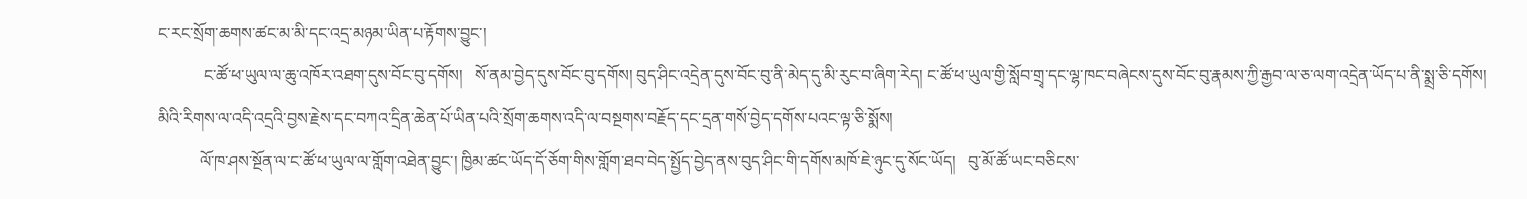ང་རང་སྲོག་ཆགས་ཚང་མ་མི་དང་འདྲ་མཉམ་ཡིན་པ་རྟོགས་བྱུང་།
           ང་ཚོ་ཕ་ཡུལ་ལ་ཆུ་འཁོར་འཐག་དུས་བོང་བུ་དགོས།   སོ་ནམ་བྱེད་དུས་བོང་བུ་དགོས། བུད་ཤིང་འདྲེན་དུས་བོང་བུ་ནི་མེད་དུ་མི་རུང་བ་ཞིག་རེད། ང་ཚོ་ཕ་ཡུལ་གྱི་སློབ་གྲྭ་དང་ལྷ་ཁང་བཞེངས་དུས་བོང་བུ་རྣམས་ཀྱི་རྒྱབ་ལ་ཅ་ལག་འདྲེན་ཡོད་པ་ནི་སྨྲ་ཅི་དགོས། མིའི་རིགས་ལ་འདི་འདྲའི་བྱས་རྗེས་དང་བཀའ་དྲིན་ཆེན་པོ་ཡིན་པའི་སྲོག་ཆགས་འདི་ལ་བསྔགས་བརྗོད་དང་དྲན་གསོ་བྱེད་དགོས་པའང་ལྟ་ཅི་སྨོས།
          ལོ་ཁ་ཤས་སྔོན་ལ་ང་ཚོ་ཕ་ཡུལ་ལ་གློག་འཐེན་བྱུང་། ཁྱིམ་ཚང་ཡོད་དོ་ཅོག་གིས་གློག་ཐབ་བེད་སྤྱོད་བྱེད་ནས་བུད་ཤིང་གི་དགོས་མཁོ་ཇེ་ཉུང་དུ་སོང་ཡོད།   བུ་མོ་ཚོ་ཡང་བཅིངས་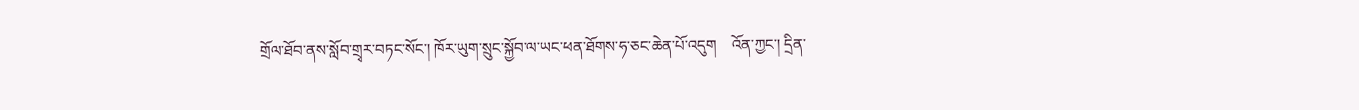གྲོལ་ཐོབ་ནས་སློབ་གྲྭར་བཏང་སོང་། ཁོར་ཡུག་སྲུང་སྐྱོབ་ལ་ཡང་ཕན་ཐོགས་ཧ་ཅང་ཆེན་པོ་འདུག    འོན་ཀྱང་། དྲིན་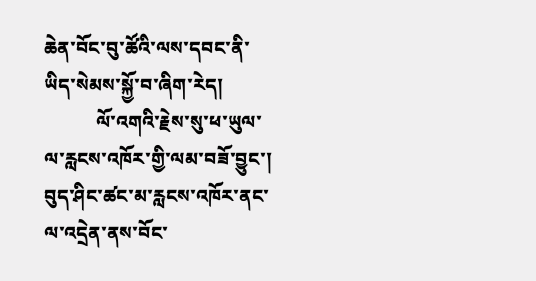ཆེན་བོང་བུ་ཚོའི་ལས་དབང་ནི་ཡིད་སེམས་སྐྱོ་བ་ཞིག་རེད།
           ལོ་འགའི་རྗེས་སུ་ཕ་ཡུལ་ལ་རླངས་འཁོར་གྱི་ལམ་བཟོ་བྱུང་། བུད་ཤིང་ཚང་མ་རླངས་འཁོར་ནང་ལ་འདྲེན་ནས་བོང་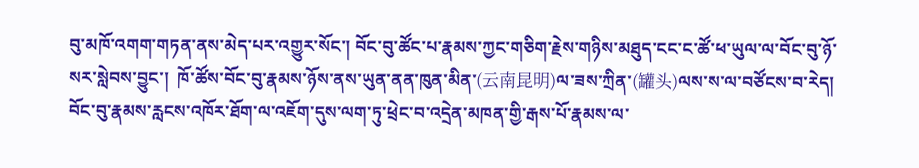བུ་མཁོ་འགག་གཏན་ནས་མེད་པར་འགྱུར་སོང་། བོང་བུ་ཚོང་པ་རྣམས་ཀྱང་གཅིག་རྗེས་གཉིས་མཐུད་ངང་ང་ཚོ་ཕ་ཡུལ་ལ་བོང་བུ་ཉོ་སར་སླེབས་བྱུང་།  ཁོ་ཚོས་བོང་བུ་རྣམས་ཉོས་ནས་ཡུན་ནན་ཁུན་མིན་(云南昆明)ལ་ཟས་ཀྲིན་(罐头)ལས་ས་ལ་བཙོངས་བ་རེད།   བོང་བུ་རྣམས་རླངས་འཁོར་ཐོག་ལ་འཇོག་དུས་ལག་ཏུ་ཕྲེང་བ་འདྲེན་མཁན་གྱི་རྒས་པོ་རྣམས་ལ་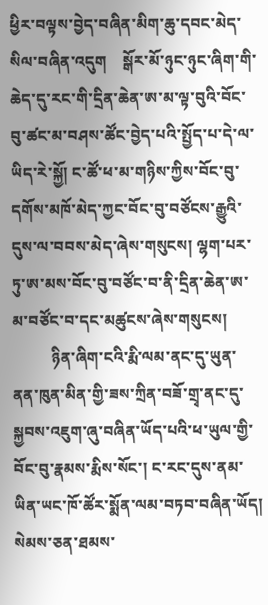ཕྱིར་བལྟས་བྱེད་བཞིན་མིག་ཆུ་དབང་མེད་སིལ་བཞིན་འདུག    སྒོར་མོ་ཉུང་ཉུང་ཞིག་གི་ཆེད་དུ་རང་གི་དྲིན་ཆེན་ཨ་མ་ལྟ་བུའི་བོང་བུ་ཚང་མ་བཤས་ཚོང་བྱེད་པའི་སྤྱོད་པ་དེ་ལ་ཡིད་རེ་སྐྱོ། ང་ཚོ་ཕ་མ་གཉིས་ཀྱིས་བོང་བུ་དགོས་མཁོ་མེད་ཀྱང་བོང་བུ་བཙོངས་རྒྱུའི་དུས་ལ་བབས་མེད་ཞེས་གསུངས། ལྷག་པར་ཏུ་ཨ་མས་བོང་བུ་བཙོང་བ་ནི་དྲིན་ཆེན་ཨ་མ་བཙོང་བ་དང་མཚུངས་ཞེས་གསུངས།
          ཉིན་ཞིག་ངའི་རྨི་ལམ་ནང་དུ་ཡུན་ནན་ཁུན་མིན་གྱི་ཟས་ཀྲིན་བཟོ་གྲྭ་ནང་དུ་སྐྱབས་འཇུག་ཞུ་བཞིན་ཡོད་པའི་ཕ་ཡུལ་གྱི་བོང་བུ་རྣམས་རྨིས་སོང་། ང་རང་དུས་ནམ་ཡིན་ཡང་ཁོ་ཚོར་སྨོན་ལམ་བཏབ་བཞིན་ཡོད། སེམས་ཅན་ཐམས་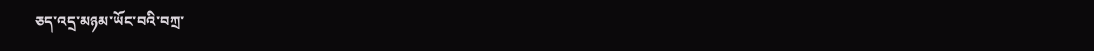ཅད་འདྲ་མཉམ་ཡོང་བའི་བཀྲ་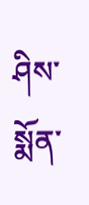ཤིས་སྨོན་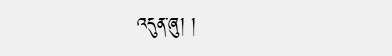འདུན་ཞུ། །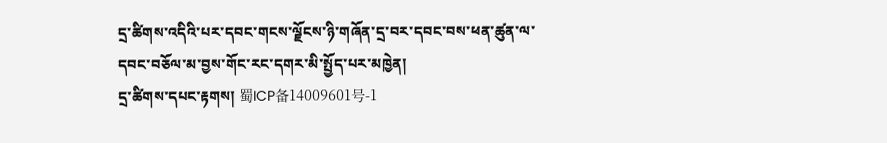དྲ་ཚིགས་འདིའི་པར་དབང་གངས་ལྗོངས་ཉི་གཞོན་དྲ་བར་དབང་བས་ཕན་ཚུན་ལ་དབང་བཅོལ་མ་བྱས་གོང་རང་དགར་མི་སྤྱོད་པར་མཁྱེན།
དྲ་ཚིགས་དཔང་རྟགས། 蜀ICP备14009601号-1